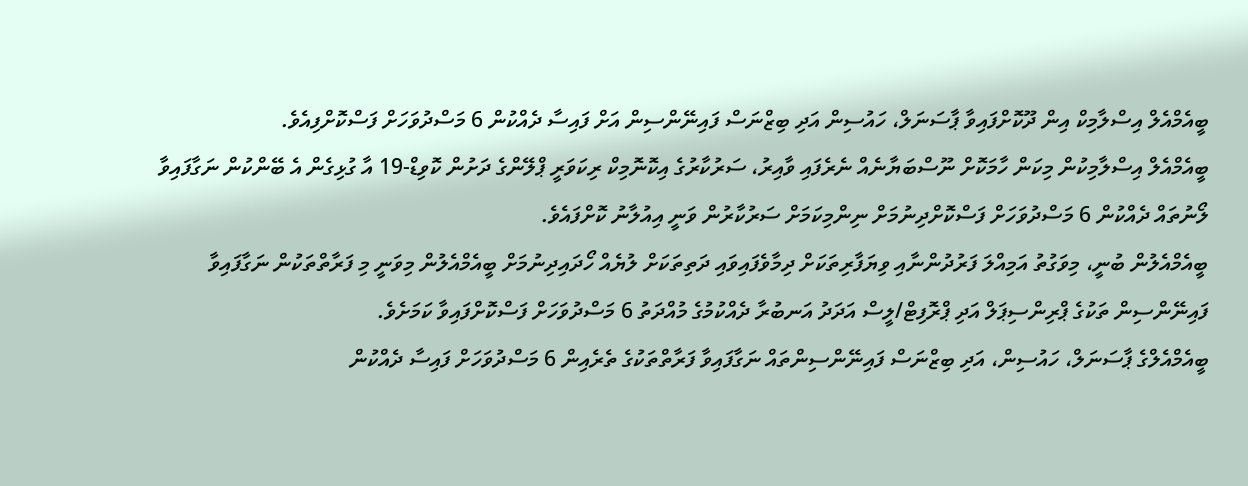ބީއެމްއެލް އިސްލާމިކް އިން ދޫކޮށްފައިވާ ޕާސަނަލް، ހައުސިން އަދި ބިޒްނަސް ފައިނޭންސިން އަށް ފައިސާ ދެއްކުން 6 މަސްދުވަހަށް ފަސްކޮށްފިއެވެ.
ބީއެމްއެލް އިސްލާމިކުން މިކަން ހާމަކޮށް ނޫސްބަޔާނެއް ނެރެފައި ވާއިރު، ސަރުކާރުގެ އިކޮނޮމިކް ރިކަވަރީ ޕްލޭންގެ ދަށުން ކޮވިޑް-19 އާ ގުޅިގެން އެ ބޭންކުން ނަގާފައިވާ ލޯނުތައް ދެއްކުން 6 މަސްދުވަހަށް ފަސްކޮށްދިނުމަށް ނިންމިކަމަށް ސަރުކާރުން ވަނީ އިއުލާނު ކޮށްފައެވެ.
ބީއެމްއެލުން ބުނީ، މިވަގުތު އަމިއްލަ ފަރުދުންނާއި ވިޔަފާރިތަކަށް ދިމާވެފައިވައި ދަތިތަކަށް ލުޔެއް ހޯދައިދިނުމަށް ބީއެމްއެލުން މިވަނީ މި ފަރާތްތަކުން ނަގާފައިވާ ފައިނޭންސިން ތަކުގެ ޕްރިންސިޕަލް އަދި ޕްރޮފިޓް/ލީސް އަދަދު އަނބުރާ ދެއްކުމުގެ މުއްދަތު 6 މަސްދުވަހަށް ފަސްކޮށްފައިވާ ކަމަށެވެ.
ބީއެމްއެލްގެ ޕާސަނަލް، ހައުސިން، އަދި ބިޒްނަސް ފައިނޭންސިންތައް ނަގާފައިވާ ފަރާތްތަކުގެ ތެރެއިން 6 މަސްދުވަހަށް ފައިސާ ދެއްކުން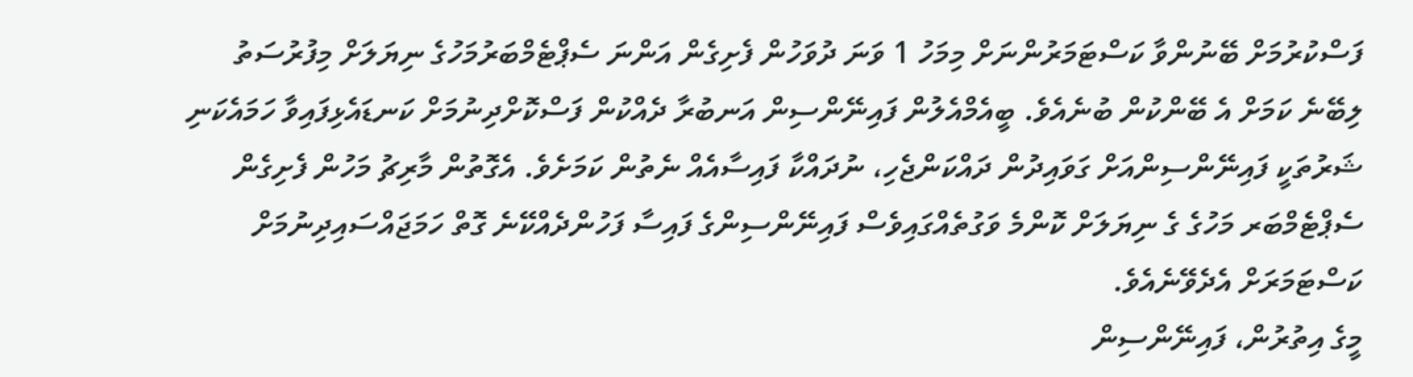ފަސްކުރުމަށް ބޭނުންވާ ކަސްޓަމަރުންނަށް މިމަހު 1 ވަނަ ދުވަހުން ފެށިގެން އަންނަ ސެޕްޓެމްބަރުމަހުގެ ނިޔަލަށް މިފުރުސަތު ލިބޭނެ ކަމަށް އެ ބޭންކުން ބުނެއެވެ. ބީއެމްއެލުން ފައިނޭންސިން އަނބުރާ ދެއްކުން ފަސްކޮށްދިނުމަށް ކަނޑައެޅިފައިވާ ހަމައެކަނި ޝަރުތަކީ ފައިނޭންސިންއަށް ގަވައިދުން ދައްކަންޖެހި، ނުދައްކާ ފައިސާއެއް ނެތުން ކަމަށެވެ. އެގޮތުން މާރިޗު މަހުން ފެށިގެން ސެޕްޓެމްބަރ މަހުގެ ގެ ނިޔަލަށް ކޮންމެ ވަގުތެއްގައިވެސް ފައިނޭންސިންގެ ފައިސާ ފަހުންދެއްކޭނެ ގޮތް ހަމަޖައްސައިދިނުމަށް ކަސްޓަމަރަށް އެދެވޭނެއެވެ.
މީގެ އިތުރުން، ފައިނޭންސިން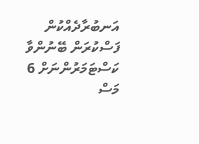އަނބުރާދެއްކުން ފަސްކުރަން ބޭނުންވާ ކަސްޓަމަރުންނަށް 6 މަސް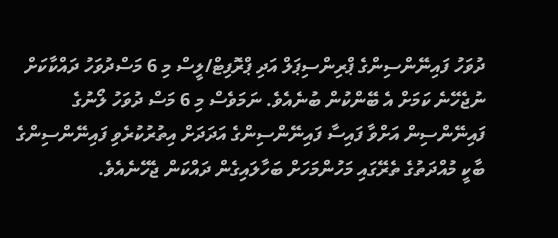ދުވަހު ފައިނޭންސިންގެ ޕްރިންސިޕަލް އަދި ޕްރޮފިޓް/ލީސް މި 6 މަސްދުވަހު ދައްކާކަށް ނުޖެހޭނެ ކަމަށް އެ ބޭންކުން ބުނެއެވެ. ނަމަވެސް މި 6 މަސް ދުވަހު ލޯނުގެ ފައިނޭންސިން އަށްވާ ފައިސާ ފައިނޭންސިންގެ އަދަދަށް އިތުރުކުރެވި ފައިނޭންސިންގެ ބާކީ މުއްދަތުގެ ތެރޭގައި މަހުންމަހަށް ބަހާލައިގެން ދައްކަން ޖެހޭނެއެވެ.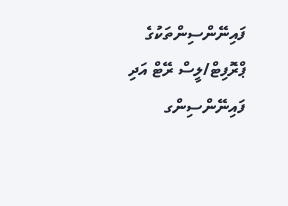ފައިނޭންސިންތަކުގެ ޕްރޮފިޓް/ލީސް ރޭޓް އަދި ފައިނޭންސިންގ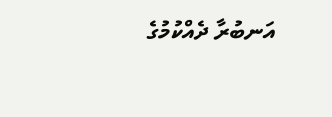އަނބުރާ ދެއްކުމުގެ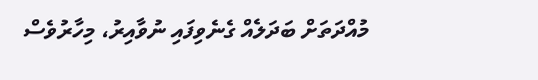މުއްދަތަށް ބަދަލެއް ގެނެވިފައި ނުވާއިރު، މިހާރުވެސް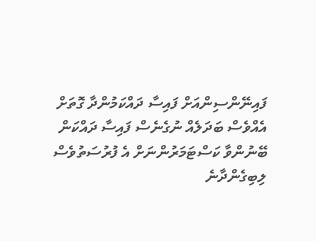ފައިނޭންސިންއަށް ފައިސާ ދައްކަމުންދާ ގޮތަށް އެއްވެސް ބަދަލެއް ނުގެނެސް ފައިސާ ދައްކަން ބޭނުންވާ ކަސްޓަމަރުންނަށް އެ ފުރުސަތުވެސް ލިބިގެންދާނެ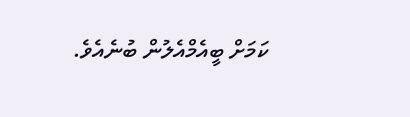ކަމަށް ބީއެމްއެލުން ބުނެއެވެ.